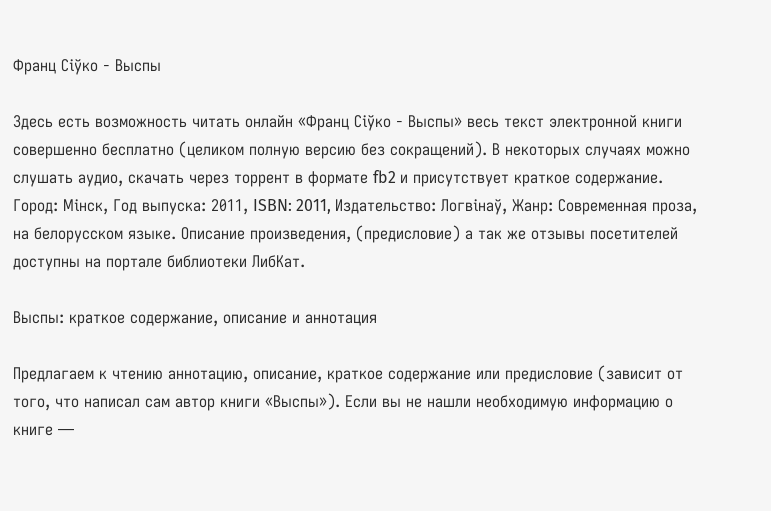Франц Сіўко - Выспы

Здесь есть возможность читать онлайн «Франц Сіўко - Выспы» весь текст электронной книги совершенно бесплатно (целиком полную версию без сокращений). В некоторых случаях можно слушать аудио, скачать через торрент в формате fb2 и присутствует краткое содержание. Город: Мінск, Год выпуска: 2011, ISBN: 2011, Издательство: Логвінаў, Жанр: Современная проза, на белорусском языке. Описание произведения, (предисловие) а так же отзывы посетителей доступны на портале библиотеки ЛибКат.

Выспы: краткое содержание, описание и аннотация

Предлагаем к чтению аннотацию, описание, краткое содержание или предисловие (зависит от того, что написал сам автор книги «Выспы»). Если вы не нашли необходимую информацию о книге —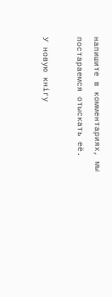напишите в комментариях, мы постараемся отыскать её.

У новую кнігу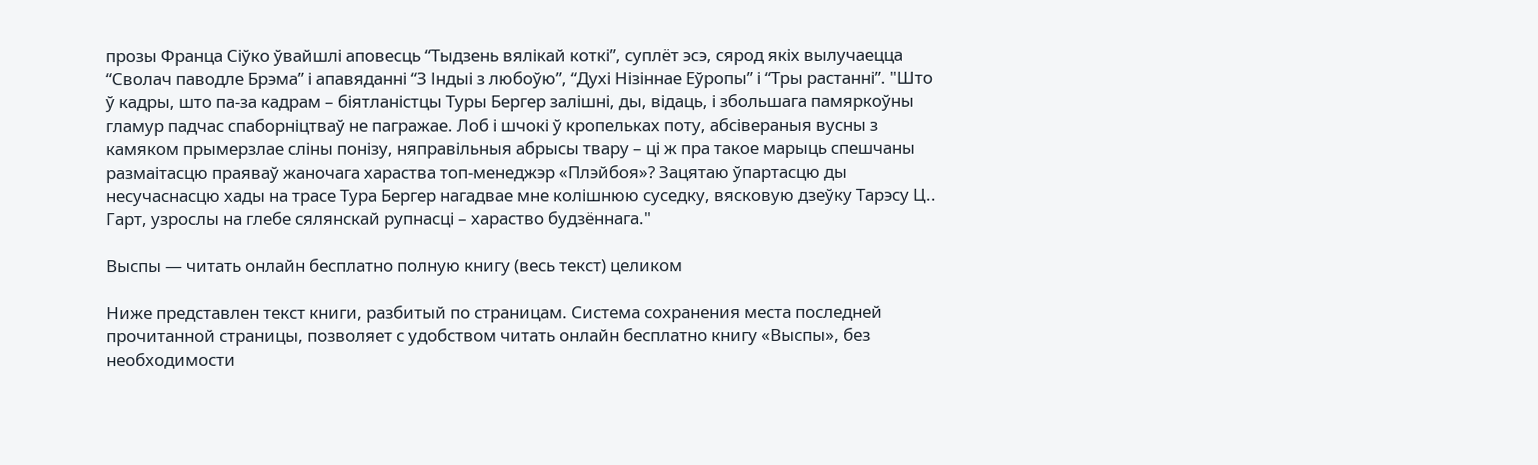прозы Франца Сіўко ўвайшлі аповесць “Тыдзень вялікай коткі”, суплёт эсэ, сярод якіх вылучаецца “Сволач паводле Брэма” і апавяданні “З Індыі з любоўю”, “Духі Нізіннае Еўропы” і “Тры растанні”. "Што ў кадры, што па-за кадрам – біятланістцы Туры Бергер залішні, ды, відаць, і збольшага памяркоўны гламур падчас спаборніцтваў не пагражае. Лоб і шчокі ў кропельках поту, абсівераныя вусны з камяком прымерзлае сліны понізу, няправільныя абрысы твару – ці ж пра такое марыць спешчаны размаітасцю праяваў жаночага хараства топ-менеджэр «Плэйбоя»? Зацятаю ўпартасцю ды несучаснасцю хады на трасе Тура Бергер нагадвае мне колішнюю суседку, вясковую дзеўку Тарэсу Ц.. Гарт, узрослы на глебе сялянскай рупнасці – хараство будзённага."

Выспы — читать онлайн бесплатно полную книгу (весь текст) целиком

Ниже представлен текст книги, разбитый по страницам. Система сохранения места последней прочитанной страницы, позволяет с удобством читать онлайн бесплатно книгу «Выспы», без необходимости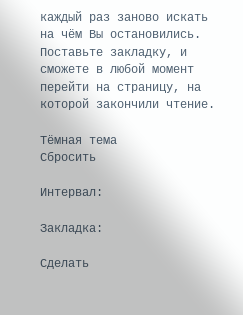каждый раз заново искать на чём Вы остановились. Поставьте закладку, и сможете в любой момент перейти на страницу, на которой закончили чтение.

Тёмная тема
Сбросить

Интервал:

Закладка:

Сделать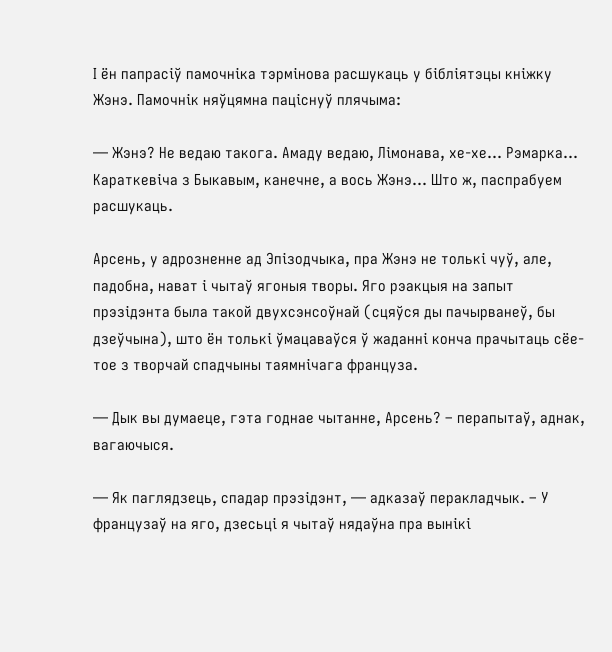І ён папрасіў памочніка тэрмінова расшукаць у бібліятэцы кніжку Жэнэ. Памочнік няўцямна паціснуў плячыма:

— Жэнэ? Не ведаю такога. Амаду ведаю, Лімонава, хе-хе… Рэмарка... Караткевіча з Быкавым, канечне, а вось Жэнэ... Што ж, паспрабуем расшукаць.

Арсень, у адрозненне ад Эпізодчыка, пра Жэнэ не толькі чуў, але, падобна, нават і чытаў ягоныя творы. Яго рэакцыя на запыт прэзідэнта была такой двухсэнсоўнай (сцяўся ды пачырванеў, бы дзеўчына), што ён толькі ўмацаваўся ў жаданні конча прачытаць сёе-тое з творчай спадчыны таямнічага француза.

— Дык вы думаеце, гэта годнае чытанне, Арсень? – перапытаў, аднак, вагаючыся.

— Як паглядзець, спадар прэзідэнт, — адказаў перакладчык. – У французаў на яго, дзесьці я чытаў нядаўна пра вынікі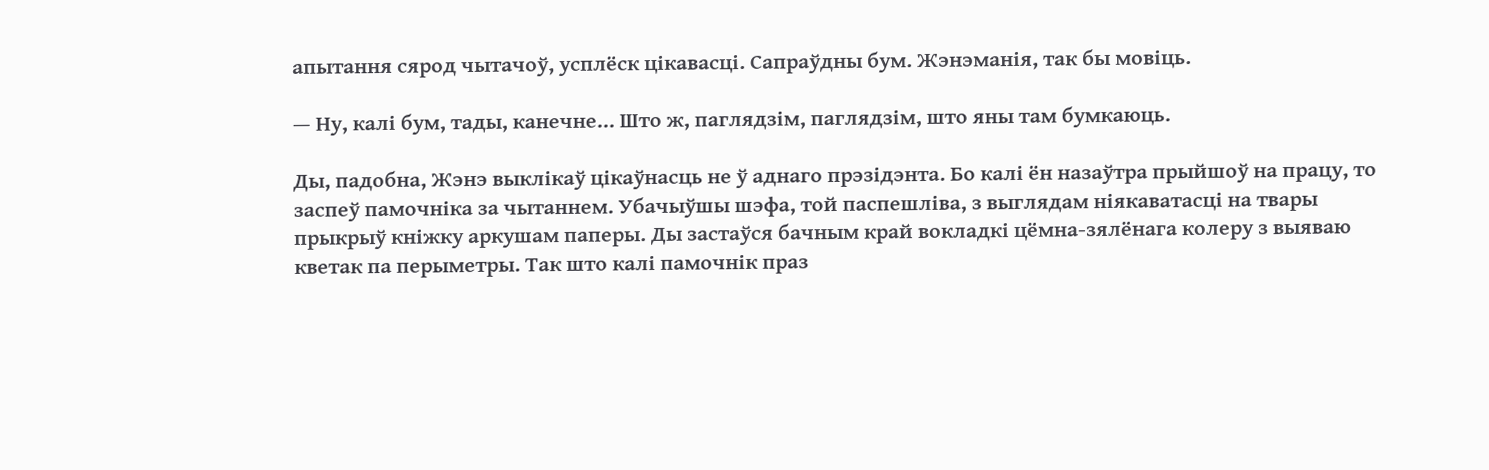апытання сярод чытачоў, усплёск цікавасці. Сапраўдны бум. Жэнэманія, так бы мовіць.

— Ну, калі бум, тады, канечне... Што ж, паглядзім, паглядзім, што яны там бумкаюць.

Ды, падобна, Жэнэ выклікаў цікаўнасць не ў аднаго прэзідэнта. Бо калі ён назаўтра прыйшоў на працу, то заспеў памочніка за чытаннем. Убачыўшы шэфа, той паспешліва, з выглядам ніякаватасці на твары прыкрыў кніжку аркушам паперы. Ды застаўся бачным край вокладкі цёмна-зялёнага колеру з выяваю кветак па перыметры. Так што калі памочнік праз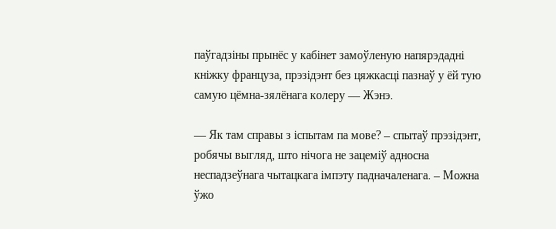паўгадзіны прынёс у кабінет замоўленую напярэдадні кніжку француза, прэзідэнт без цяжкасці пазнаў у ёй тую самую цёмна-зялёнага колеру — Жэнэ.

— Як там справы з іспытам па мове? – спытаў прэзідэнт, робячы выгляд, што нічога не зацеміў адносна неспадзеўнага чытацкага імпэту падначаленага. – Можна ўжо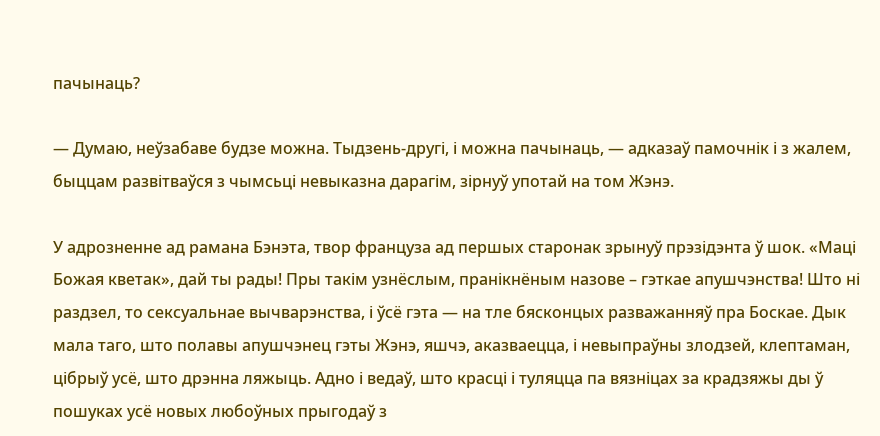пачынаць?

— Думаю, неўзабаве будзе можна. Тыдзень-другі, і можна пачынаць, — адказаў памочнік і з жалем, быццам развітваўся з чымсьці невыказна дарагім, зірнуў употай на том Жэнэ.

У адрозненне ад рамана Бэнэта, твор француза ад першых старонак зрынуў прэзідэнта ў шок. «Маці Божая кветак», дай ты рады! Пры такім узнёслым, пранікнёным назове – гэткае апушчэнства! Што ні раздзел, то сексуальнае вычварэнства, і ўсё гэта — на тле бясконцых разважанняў пра Боскае. Дык мала таго, што полавы апушчэнец гэты Жэнэ, яшчэ, аказваецца, і невыпраўны злодзей, клептаман, цібрыў усё, што дрэнна ляжыць. Адно і ведаў, што красці і туляцца па вязніцах за крадзяжы ды ў пошуках усё новых любоўных прыгодаў з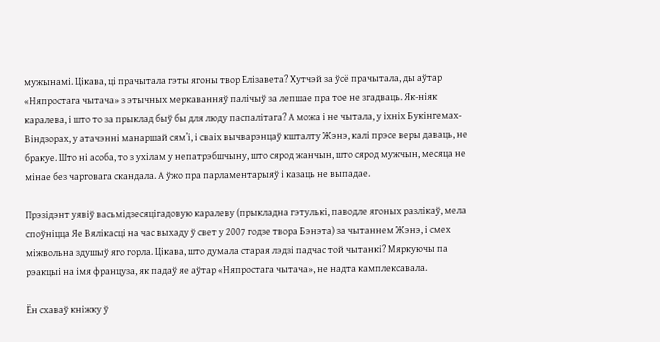мужынамі. Цікава, ці прачытала гэты ягоны твор Елізавета? Хутчэй за ўсё прачытала, ды аўтар «Няпростага чытача» з этычных меркаванняў палічыў за лепшае пра тое не згадваць. Як-ніяк каралева, і што то за прыклад быў бы для люду паспалітага? А можа і не чытала, у іхніх Букінгемах-Віндзорах, у атачэнні манаршай сям’і, і сваіх вычварэнцаў кшталту Жэнэ, калі прэсе веры даваць, не бракуе. Што ні асоба, то з ухілам у непатрэбшчыну, што сярод жанчын, што сярод мужчын, месяца не мінае без чарговага скандала. А ўжо пра парламентарыяў і казаць не выпадае.

Прэзідэнт уявіў васьмідзесяцігадовую каралеву (прыкладна гэтулькі, паводле ягоных разлікаў, мела споўніцца Яе Вялікасці на час выхаду ў свет у 2007 годзе твора Бэнэта) за чытаннем Жэнэ, і смех міжвольна здушыў яго горла. Цікава, што думала старая лэдзі падчас той чытанкі? Мяркуючы па рэакцыі на імя француза, як падаў яе аўтар «Няпростага чытача», не надта камплексавала.

Ён схаваў кніжку ў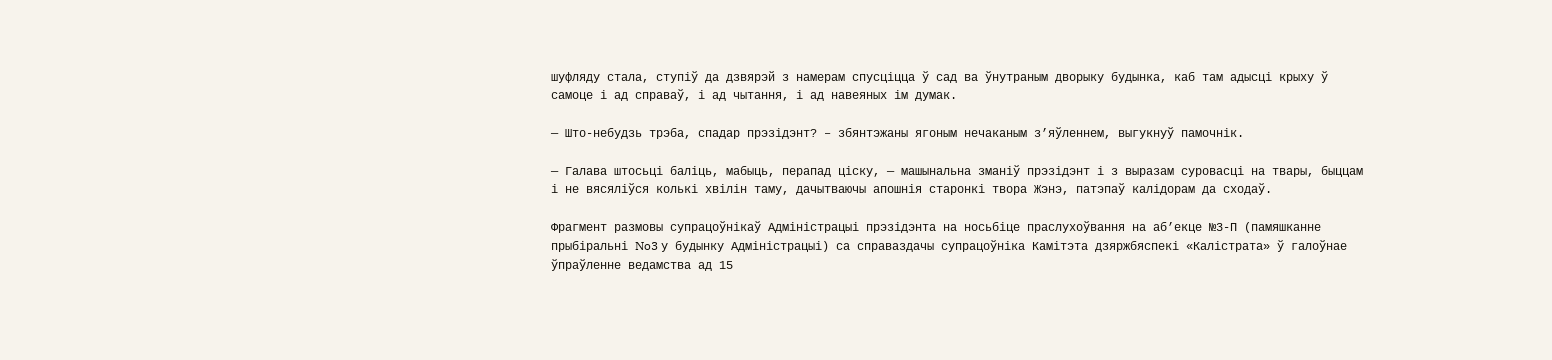шуфляду стала, ступіў да дзвярэй з намерам спусціцца ў сад ва ўнутраным дворыку будынка, каб там адысці крыху ў самоце і ад справаў, і ад чытання, і ад навеяных ім думак.

— Што-небудзь трэба, спадар прэзідэнт? – збянтэжаны ягоным нечаканым з’яўленнем, выгукнуў памочнік.

— Галава штосьці баліць, мабыць, перапад ціску, — машынальна зманіў прэзідэнт і з выразам суровасці на твары, быццам і не вясяліўся колькі хвілін таму, дачытваючы апошнія старонкі твора Жэнэ, патэпаў калідорам да сходаў.

Фрагмент размовы супрацоўнікаў Адміністрацыі прэзідэнта на носьбіце праслухоўвання на аб’екце №3-П (памяшканне прыбіральні No3 у будынку Адміністрацыі) са справаздачы супрацоўніка Камітэта дзяржбяспекі «Калістрата» ў галоўнае ўпраўленне ведамства ад 15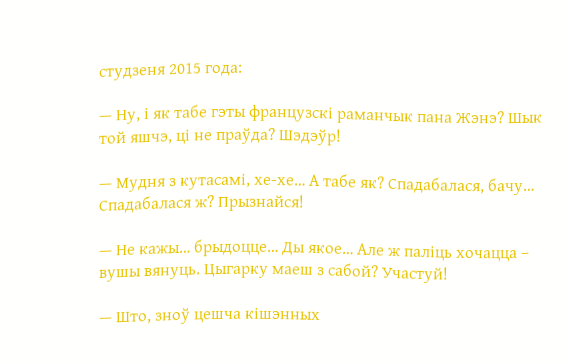студзеня 2015 года:

— Ну, і як табе гэты французскі раманчык пана Жэнэ? Шык той яшчэ, ці не праўда? Шэдэўр!

— Мудня з кутасамі, хе-хе… А табе як? Спадабалася, бачу… Спадабалася ж? Прызнайся!

— Не кажы… брыдоцце… Ды якое… Але ж паліць хочацца – вушы вянуць. Цыгарку маеш з сабой? Участуй!

— Што, зноў цешча кішэнных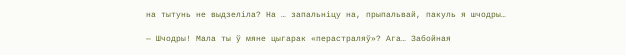на тытунь не выдзеліла? На … запальніцу на, прыпальвай, пакуль я шчодры…

— Шчодры! Мала ты ў мяне цыгарак «перастраляў»? Ага… Забойная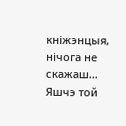кніжэнцыя, нічога не скажаш… Яшчэ той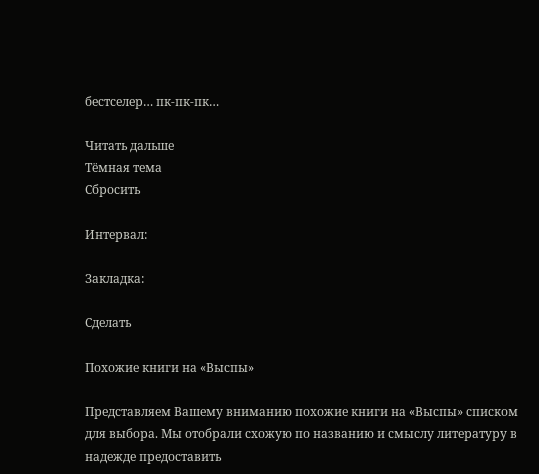бестселер… пк-пк-пк…

Читать дальше
Тёмная тема
Сбросить

Интервал:

Закладка:

Сделать

Похожие книги на «Выспы»

Представляем Вашему вниманию похожие книги на «Выспы» списком для выбора. Мы отобрали схожую по названию и смыслу литературу в надежде предоставить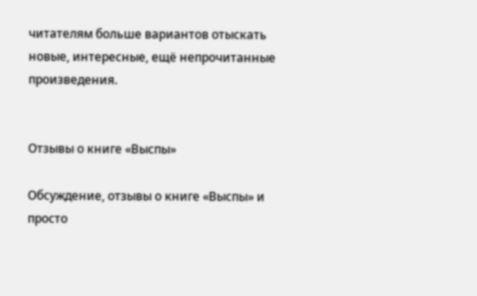читателям больше вариантов отыскать новые, интересные, ещё непрочитанные произведения.


Отзывы о книге «Выспы»

Обсуждение, отзывы о книге «Выспы» и просто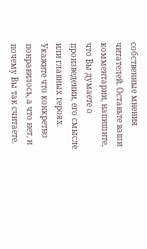собственные мнения читателей. Оставьте ваши комментарии, напишите, что Вы думаете о произведении, его смысле или главных героях. Укажите что конкретно понравилось, а что нет, и почему Вы так считаете.